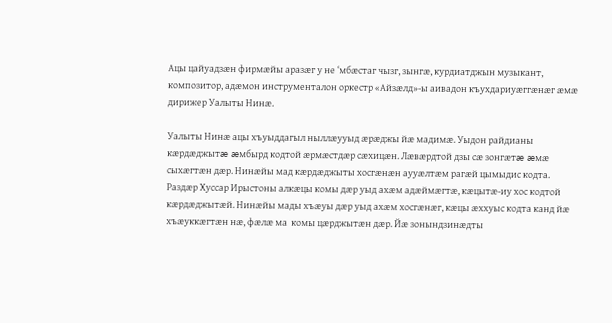Ацы цайуадзæн фирмæйы аразæг у не ‘мбæстаг чызг, зынгæ, курдиатджын музыкант, композитор, адæмон инструменталон оркестр «Айзæлд»-ы аивадон къухдариуæггæнæг æмæ дирижер Уалыты Нинæ.

Уалыты Нинæ ацы хъуыддагыл ныллæууыд æрæджы йæ мадимæ. Уыдон райдианы кæрдæджытæ æмбырд кодтой æрмæстдæр сæхицæн. Лæвæрдтой дзы сæ зонгæтæ æмæ сыхæгтæн дæр. Нинæйы мад кæрдæджыты хосгæнæн аууæлтæм рагæй цымыдис кодта. Раздæр Хуссар Ирыстоны алкæцы комы дæр уыд ахæм адæймæгтæ, кæцытæ-иу хос кодтой кæрдæджытæй. Нинæйы мады хъæуы дæр уыд ахæм хосгæнæг, кæцы æххуыс кодта канд йæ хъæуккæгтæн нæ, фæлæ ма  комы цæрджытæн дæр. Йæ зонындзинæдты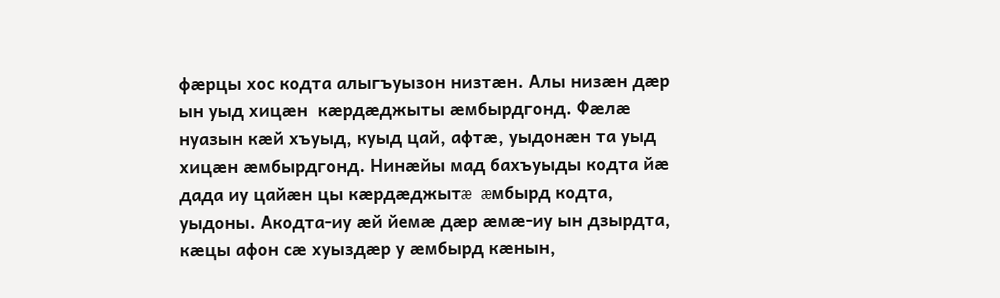фæрцы хос кодта алыгъуызон низтæн. Алы низæн дæр ын уыд хицæн  кæрдæджыты æмбырдгонд. Фæлæ нуазын кæй хъуыд, куыд цай, афтæ, уыдонæн та уыд хицæн æмбырдгонд. Нинæйы мад бахъуыды кодта йæ дада иу цайæн цы кæрдæджытæ æмбырд кодта, уыдоны. Акодта-иу æй йемæ дæр æмæ-иу ын дзырдта, кæцы афон сæ хуыздæр у æмбырд кæнын,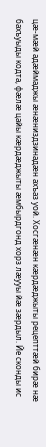цæ-мæй адæймаджы æнæниздзинадæн ахъаз уой. Хосгæнæн кæрдæджыты рецепттæй бирæ нæ бахъуыды кодта, фæлæ цайы кæрдæджыты æмбырдгонд хорз лæууы йæ зæрдыл. Йе сконды ис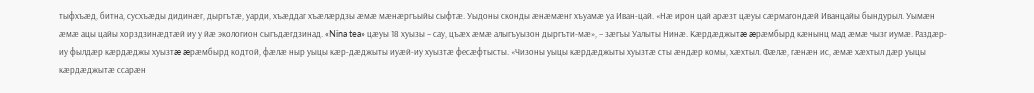тыфхъæд, битна, сусхъæды дидинæг, дыргътæ, уарди, хъæддаг хъæлæрдзы æмæ мæнæргъыйы сыфтæ. Уыдоны сконды æнæмæнг хъуамæ уа Иван-цай. «Нæ ирон цай арæзт цæуы сæрмагондæй Иванцайы бындурыл. Уымæн æмæ ацы цайы хорздзинæдтæй иу у йæ экологион сыгъдæгдзинад. «Nina tea» цæуы 18 хуызы – сау, цъæх æмæ алыгъуызон дыргъти-мæ», – зæгъы Уалыты Нинæ. Кæрдæджытæ æрæмбырд кæнынц мад æмæ чызг иумæ. Раздæр-иу фылдæр кæрдæджы хуызтæ æрæмбырд кодтой, фæлæ ныр уыцы кæр-дæджыты иуæй-иу хуызтæ фесæфтысты. «Чизоны уыцы кæрдæджыты хуызтæ сты æндæр комы, хæхтыл. Фæлæ, гæнæн ис, æмæ хæхтыл дæр уыцы кæрдæджытæ ссарæн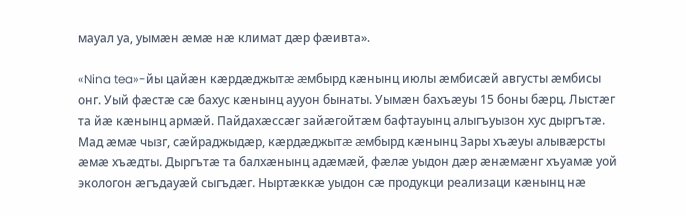мауал уа, уымæн æмæ нæ климат дæр фæивта».

«Nina tea»-йы цайæн кæрдæджытæ æмбырд кæнынц июлы æмбисæй августы æмбисы онг. Уый фæстæ сæ бахус кæнынц аууон бынаты. Уымæн бахъæуы 15 боны бæрц. Лыстæг та йæ кæнынц армæй. Пайдахæссæг зайæгойтæм бафтауынц алыгъуызон хус дыргътæ. Мад æмæ чызг, сæйраджыдæр, кæрдæджытæ æмбырд кæнынц Зары хъæуы алывæрсты æмæ хъæдты. Дыргътæ та балхæнынц адæмæй, фæлæ уыдон дæр æнæмæнг хъуамæ уой экологон æгъдауæй сыгъдæг. Ныртæккæ уыдон сæ продукци реализаци кæнынц нæ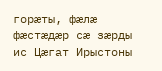горæты, фæлæ фæстæдæр сæ зæрды ис Цæгат Ирыстоны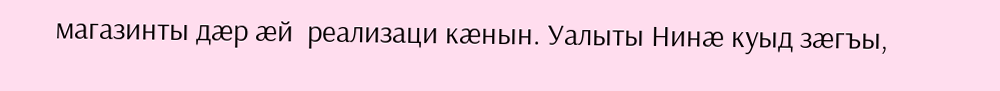магазинты дæр æй  реализаци кæнын. Уалыты Нинæ куыд зæгъы,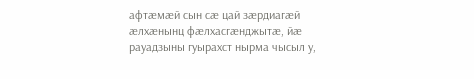афтæмæй сын сæ цай зæрдиагæй æлхæнынц фæлхасгæнджытæ, йæ рауадзыны гуырахст нырма чысыл у,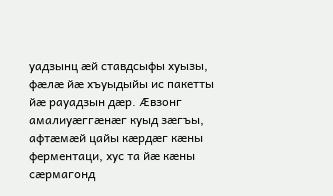уадзынц æй ставдсыфы хуызы, фæлæ йæ хъуыдыйы ис пакетты йæ рауадзын дæр. Æвзонг амалиуæггæнæг куыд зæгъы, афтæмæй цайы кæрдæг кæны ферментаци, хус та йæ кæны сæрмагонд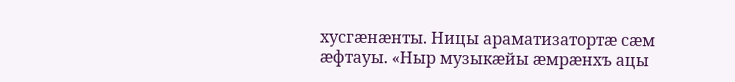хусгæнæнты. Ницы араматизатортæ сæм æфтауы. «Ныр музыкæйы æмрæнхъ ацы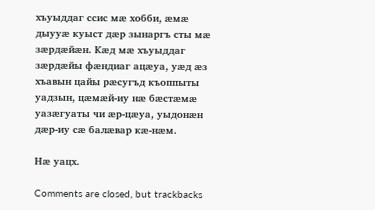хъуыддаг ссис мæ хобби, æмæ дыууæ куыст дæр зынаргъ сты мæ зæрдæйæн. Кæд мæ хъуыддаг зæрдæйы фæндиаг ацæуа, уæд æз хъавын цайы рæсугъд къоппыты уадзын, цæмæй-иу нæ бæстæмæ уазæгуаты чи æр-цæуа, уыдонæн дæр-иу сæ балæвар кæ-нæм.

Нæ уацх.

Comments are closed, but trackbacks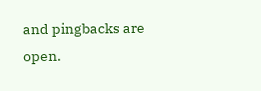and pingbacks are open.